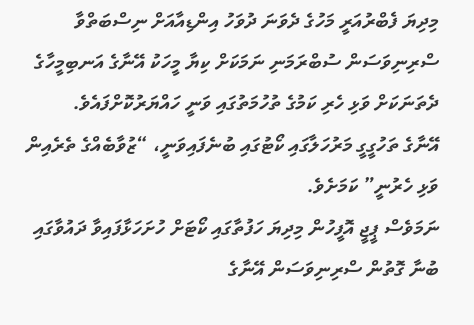މިދިޔަ ފެބްރުއަރީ މަހުގެ ދެވަނަ ދުވަހު އިންޑިއާއަށް ނިސްބަތްވާ ސްރިނިވަސަން ސުބްރަމަނި ނަމަކަށް ކިޔާ މީހަކު އޭނާގެ އަނބިމީހާގެ ދެތަނަކަށް ވަޅި ހެރި ކަމުގެ ތުހުމަތުގައި ވަނީ ހައްޔަރުކޮށްފައެވެ.
އޭނާގެ ތަހުގީގީ މަރުހަލާގައި ކޯޓުގައި ބުނެފައިވަނީ، “ޒުވާބެއްގެ ތެރެއިން ވަޅި ހެރުނީ” ކަމަށެވެ.
ނަމަވެސް ޕީޖީ އޮފީހުން މިދިޔަ ހަފުތާގައި ކޯޓަށް ހުށަހަޅާފައިވާ ދައުވާގައި ބުނާ ގޮތުން ސްރިނިވަސަން އޭނާގެ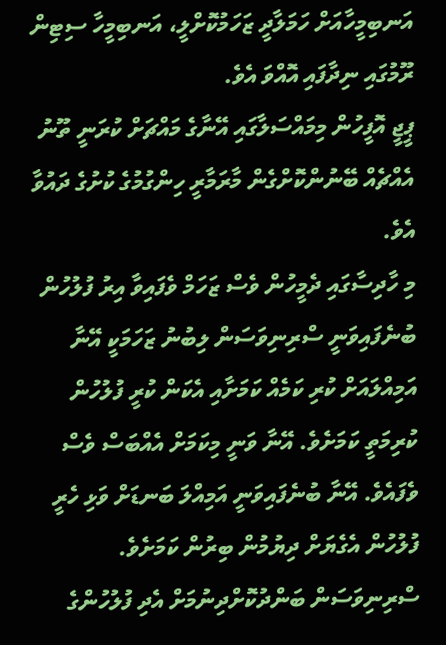އަނބިމީހާއަށް ހަމަލާދީ ޒަހަމުކޮށްލީ، އަނބިމީހާ ސިޓިން ރޫމުގައި ނިދާފައި އޮއްވަ އެވެ.
ޕީޖީ އޮފީހުން މިމައްސަލާގައި އޭނާގެ މައްޗަށް ކުރަނީ ތޫނު އެއްޗެއް ބޭނުންކޮށްގެން މާރަމާރީ ހިންގުމުގެ ކުށުގެ ދައުވާ އެވެ.
މި ހާދިސާގައި ދެމީހުން ވެސް ޒަހަމް ވެފައިވާ އިރު ފުލުހުން ބުނެފައިވަނީ ސްރިނިވަސަން ލިބުނު ޒަހަމަކީ އޭނާ އަމިއްލައަށް ކުރި ކަމެއް ކަމަށާއި އެކަން ކުރީ ފުލުހުން ކުރިމަތީ ކަމަށެވެ. އޭނާ ވަނީ މިކަމަށް އެއްބަސް ވެސް ވެފައެވެ. އޭނާ ބުނެފައިވަނީ އަމިއްލަ ބަނޑަށް ވަޅި ހެރީ ފުލުހުން އެގެޔަށް ދިޔުމުން ބިރުން ކަމަށެވެ.
ސްރިނިވަސަން ބަންދުކޮށްދިނުމަށް އެދި ފުލުހުންގެ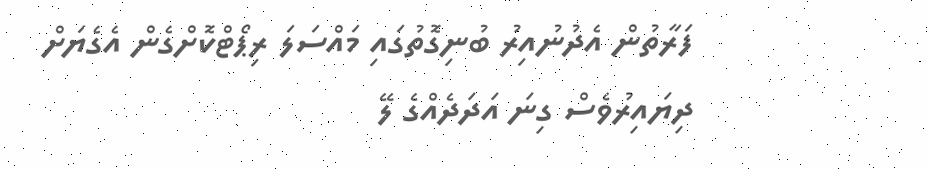ފަރާތުން އެދުނުއިރު ބުނިގޮތުގައި މައްސަލަ ރިޕޯޓްކޮށްގެން އެގެޔަށް ދިޔައިރުވެސް ގިނަ އަދަދެއްގެ ލޭ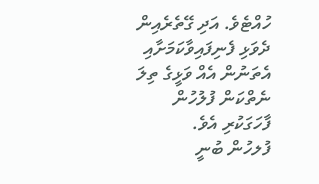ހުއްޓެވެ. އަދި ގޭތެރެއިން ދެވަޅި ފެނިފައިވާކަމަށާއި އެތަނުން އެއް ވަޅީގެ ތިލަ ނެތްކަން ފުލުހުން ފާހަގަކުރި އެވެ.
ފުލހުން ބުނީ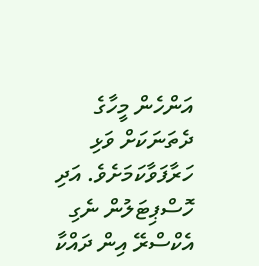އަންހެން މީހާގެ ދެތަނަކަށް ވަޅި ހަރާފަވާކަމަށެވެ. އަދި ހޮސްޕިޓަލުން ނެގި އެކްސްރޭ އިން ދައްކާ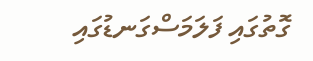ގޮތުގައި ފަލަމަސްގަނޑުގައި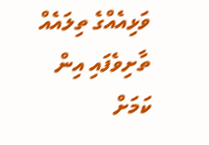ވަޅިއެއްގެ ތިލައެއް ތާށިވެފައި އިން ކަމަށް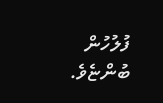ފުލުހުން ބުންޏެވެ.